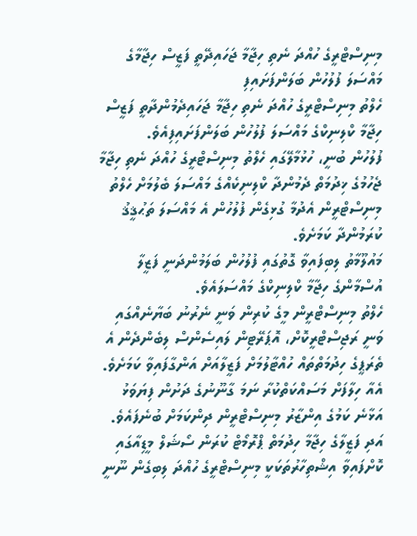މިނިސްޓްރީގެ ހުއްދަ ނެތި ހިޖާމާ ޖަހައިދޭތީ ފަޒީސް ހިޖާމާގެ މައްސަލަ ފުލުހުން ބަލަންފަށައިފި
ހެލްތު މިނިސްޓްރީގެ ހުއްދަ ނެތި ހިޖާމާ ޖަހައިދެމުންދާތީ ފަޒީސް ހިޖާމާ ކްލިނިކްގެ މައްސަލަ ފުލުހުން ބަލަންފަށައިފިއެވެ.
ފުލުހުން ބުނީ، ހުޅުމާލޭގައި ހެލްތު މިނިސްޓްރީގެ ހުއްދަ ނެތި ހިޖާމާ ޖެހުމުގެ ޚިދުމަތް ދެމުންދާ ކްލިނިކެއްގެ މައްސަލަ ބެލުމަށް ހެލްތު މިނިސްޓްރީން އެދުމާ ގުޅިގެން ފުލުހުން އެ މައްސަލަ ތަޙުޤީޤު ކުރަމުންދާ ކަމަށެވެ.
މައުލޫމާތު ލިބިފައިވާ ގޮތުގައި ފުލުހުން ބަލަމުންދަނީ ފަޒީލާ އުސްމާންގެ ހިޖާމާ ކްލިނިކްގެ މައްސަލައެވެ.
ހެލްތު މިނިސްޓްރީން މީގެ ކުރިން ވަނީ ނެރުނު ބަޔާނެއްގައި ވަނީ ރަޖިސްޓްރީކޮށް، އޮޕަރޭޓިން ލައިސެންސް ލިބެންދެން އެ ތެރަޕީގެ ހިދުމަތްތައް ހުއްޓާލުމަށް ފަޒީލާއަށް އަންގާފައިވާ ކަމަށެވެ. އެއާ ހިލާފަށް މަސައްކަތްކުރާ ނަމަ ގާނޫނުގެ ދަށުން ފިޔަވަޅު އަޅާނެ ކަމުގެ އިންޒާރު މިނިސްޓްރީން ދިންކަމަށް ބުނެފައެވެ.
އަދި ފަޒީލާގެ ހިޖާމާ ހިދުމަތް ޕްރޮމޯޓް ކުރަން ސޯޝަލް މީޑިއާގައި ކޮށްފައިވާ އިޝްތިހާރުތަކަކީ މިނިސްޓްރީގެ ހުއްދަ ލިބިގެން ނޫނީ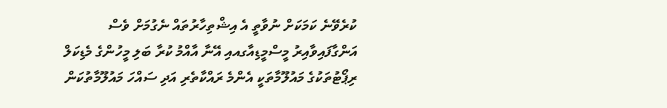ކުރެވޭނެ ކަމަކަށް ނުވާތީ އެ އިޝްތިހާރުތައް ނެގުމަށް ވެސް އަންގާފައިވާއިރު މީސްމީޑިއާގއއި އޭނާ އާއްމު ކުރާ ބަލި މީހުންގެ މެޑިކަލް ރިޕޯޓުތަކުގެ މައުލޫމާތަކީ އެންމެ ރައްކާތެރި އަދި ސައްހަ މައުލޫމާތުކަން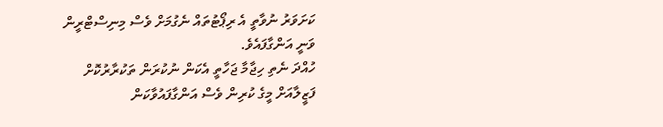ކަށަވަރު ނުވާތީ އެ ރިޕޯޓުތައް ނެގުމަށް ވެސް މިނިސްޓްރީން ވަނީ އަންގާފައެވެ.
ހުއްދަ ނެތި ހިޖާމާ ޖަހާތީ އެކަން ނުކުރަން ތަކުރާރުކޮށް ފަޒީލާއަށް މީގެ ކުރިން ވެސް އަންގާފައުވާކަން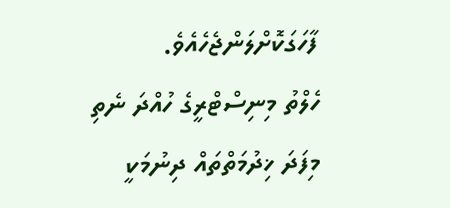ފާހަގަކޮށްލަންޖެހެއެވެ.
ހެލްތު މިނިސްޓްރީގެ ހުއްދަ ނެތި މިފަދަ ޚިދުމަތްތައް ދިނުމަކީ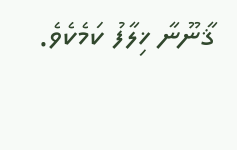ޤާނޫނާ ޚިލާފު ކަމެކެވެ.